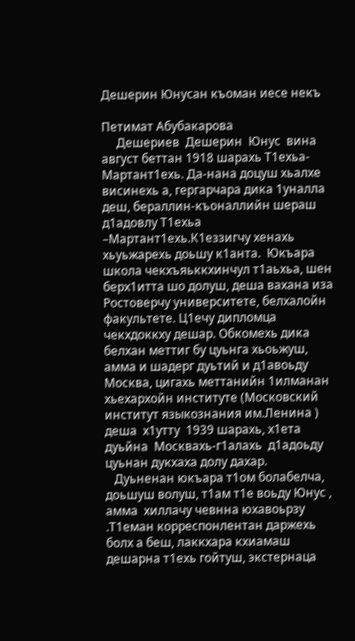Дешерин Юнусан къоман иесе некъ

Петимат Абубакарова
     Дешериев  Дешерин  Юнус  вина август беттан 1918 шарахь Т1ехьа-Мартант1ехь. Да-нана доцуш хьалхе висинехь а, гергарчара дика 1уналла  деш, бераллин-къоналлийн шераш д1адовлу Т1ехьа –Мартант1ехь.К1еззигчу хенахь хьуьжарехь доьшу к1анта.  Юкъара школа чекхъяьккхинчул т1аьхьа, шен берх1итта шо долуш, деша вахана иза Ростоверчу университете, белхалойн факультете. Ц1ечу дипломца чекхдоккху дешар. Обкомехь дика белхан меттиг бу цуьнга хьоьжуш, амма и шадерг дуьтий и д1авоьду  Москва, цигахь меттанийн 1илманан хьехархойн институте (Московский институт языкознания им.Ленина ) деша  х1утту  1939 шарахь, х1ета дуьйна  Москвахь-г1алахь  д1адоьду цуьнан дукхаха долу дахар.
   Дуьненан юкъара т1ом болабелча, доьшуш волуш, т1ам т1е воьду Юнус , амма  хиллачу чевнна юхавоьрзу .Т1еман корреспонлентан даржехь болх а беш, лаккхара кхиамаш дешарна т1ехь гойтуш, экстернаца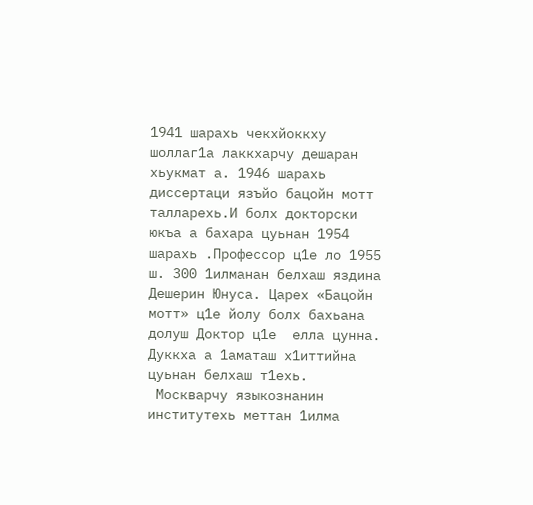1941 шарахь чекхйоккху шоллаг1а лаккхарчу дешаран хьукмат а. 1946 шарахь диссертаци язъйо бацойн мотт талларехь.И болх докторски юкъа а бахара цуьнан 1954 шарахь .Профессор ц1е ло 1955 ш. 300 1илманан белхаш яздина Дешерин Юнуса. Царех «Бацойн мотт» ц1е йолу болх бахьана долуш Доктор ц1е  елла цунна. Дуккха а 1аматаш х1иттийна цуьнан белхаш т1ехь.
 Москварчу языкознанин  институтехь меттан 1илма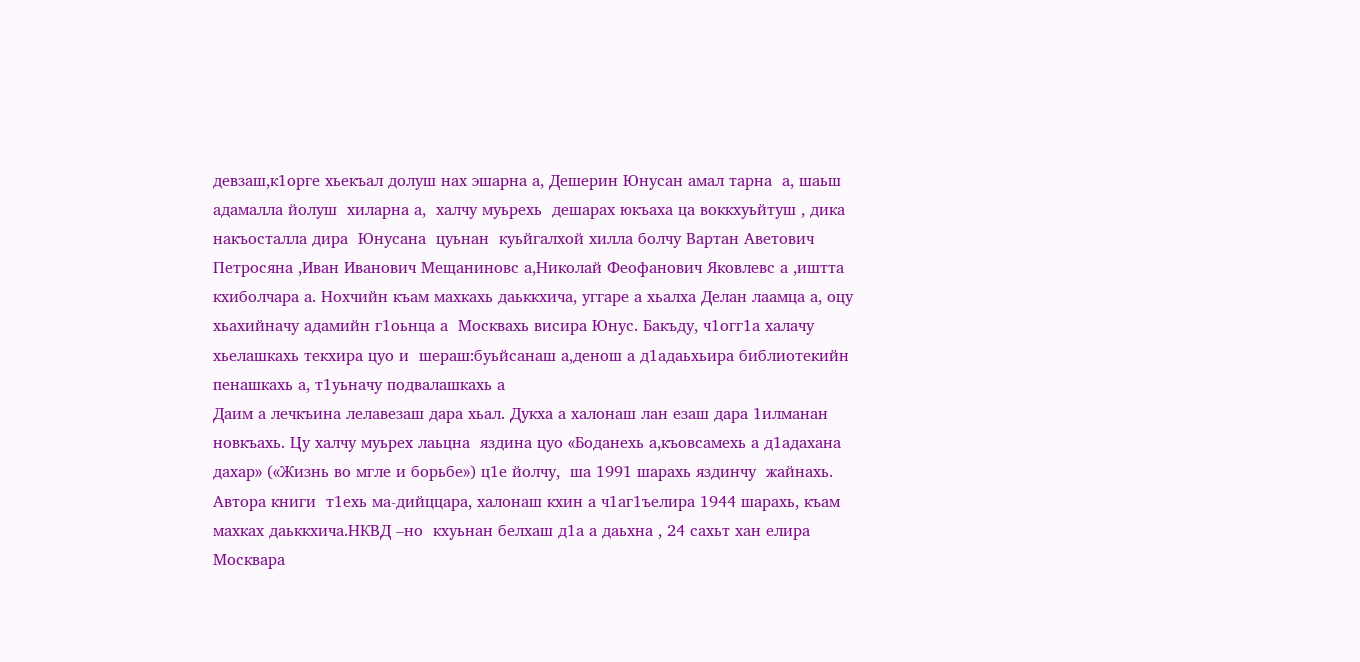девзаш,к1орге хьекъал долуш нах эшарна а, Дешерин Юнусан амал тарна  а, шаьш адамалла йолуш  хиларна а,  халчу муьрехь  дешарах юкъаха ца воккхуьйтуш , дика накъосталла дира  Юнусана  цуьнан  куьйгалхой хилла болчу Вартан Аветович Петросяна ,Иван Иванович Мещаниновс а,Николай Феофанович Яковлевс а ,иштта кхиболчара а. Нохчийн къам махкахь даьккхича, уггаре а хьалха Делан лаамца а, оцу хьахийначу адамийн г1оьнца а  Москвахь висира Юнус. Бакъду, ч1огг1а халачу хьелашкахь текхира цуо и  шераш:буьйсанаш а,денош а д1адаьхьира библиотекийн пенашкахь а, т1уьначу подвалашкахь а
Даим а лечкъина лелавезаш дара хьал. Дукха а халонаш лан езаш дара 1илманан новкъахь. Цу халчу муьрех лаьцна  яздина цуо «Боданехь а,къовсамехь а д1адахана дахар» («Жизнь во мгле и борьбе») ц1е йолчу,  ша 1991 шарахь яздинчу  жайнахь. Автора книги  т1ехь ма-дийццара, халонаш кхин а ч1аг1ъелира 1944 шарахь, къам махках даьккхича.НКВД –но  кхуьнан белхаш д1а а даьхна , 24 сахьт хан елира  Москвара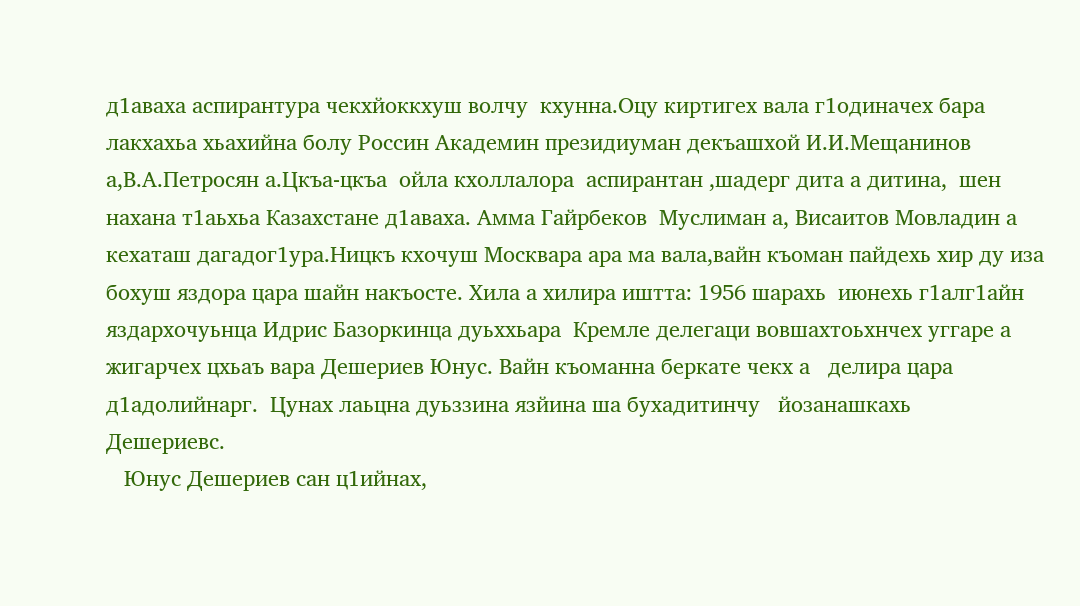д1аваха аспирантура чекхйоккхуш волчу  кхунна.Оцу киртигех вала г1одиначех бара  лакхахьа хьахийна болу Россин Академин президиуман декъашхой И.И.Мещанинов а,В.А.Петросян а.Цкъа-цкъа  ойла кхоллалора  аспирантан ,шадерг дита а дитина,  шен нахана т1аьхьа Казахстане д1аваха. Амма Гайрбеков  Муслиман а, Висаитов Мовладин а кехаташ дагадог1ура.Ницкъ кхочуш Москвара ара ма вала,вайн къоман пайдехь хир ду иза  бохуш яздора цара шайн накъосте. Хила а хилира иштта: 1956 шарахь  июнехь г1алг1айн яздархочуьнца Идрис Базоркинца дуьххьара  Кремле делегаци вовшахтоьхнчех уггаре а жигарчех цхьаъ вара Дешериев Юнус. Вайн къоманна беркате чекх а   делира цара д1адолийнарг.  Цунах лаьцна дуьззина язйина ша бухадитинчу   йозанашкахь       Дешериевс.
   Юнус Дешериев сан ц1ийнах,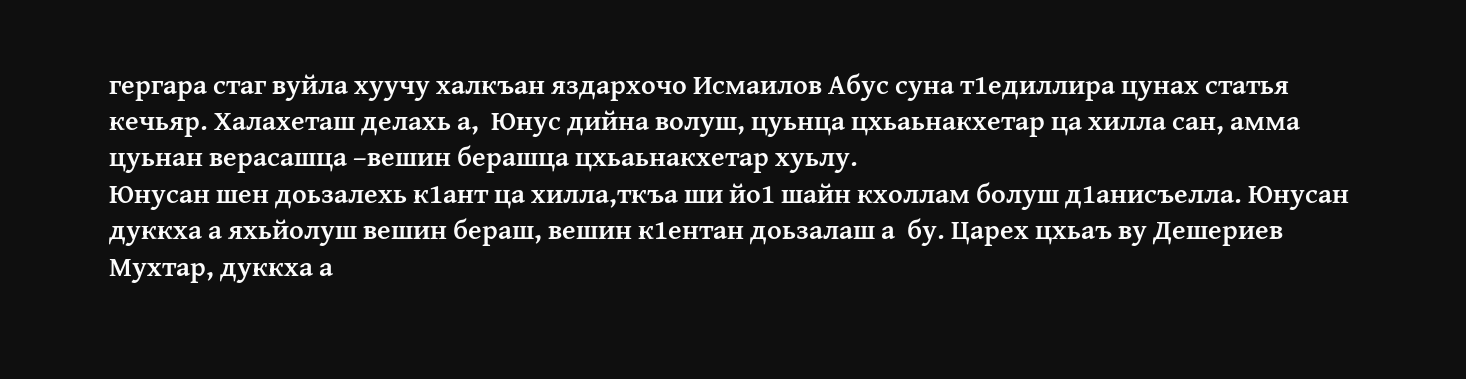гергара стаг вуйла хуучу халкъан яздархочо Исмаилов Абус суна т1едиллира цунах статья кечьяр. Халахеташ делахь а,  Юнус дийна волуш, цуьнца цхьаьнакхетар ца хилла сан, амма цуьнан верасашца –вешин берашца цхьаьнакхетар хуьлу.
Юнусан шен доьзалехь к1ант ца хилла,ткъа ши йо1 шайн кхоллам болуш д1анисъелла. Юнусан дуккха а яхьйолуш вешин бераш, вешин к1ентан доьзалаш а  бу. Царех цхьаъ ву Дешериев  Мухтар, дуккха а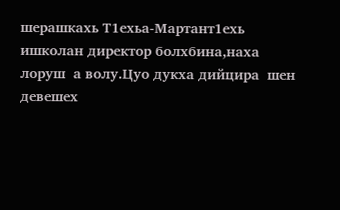шерашкахь Т1ехьа-Мартант1ехь ишколан директор болхбина,наха лоруш  а волу.Цуо дукха дийцира  шен девешех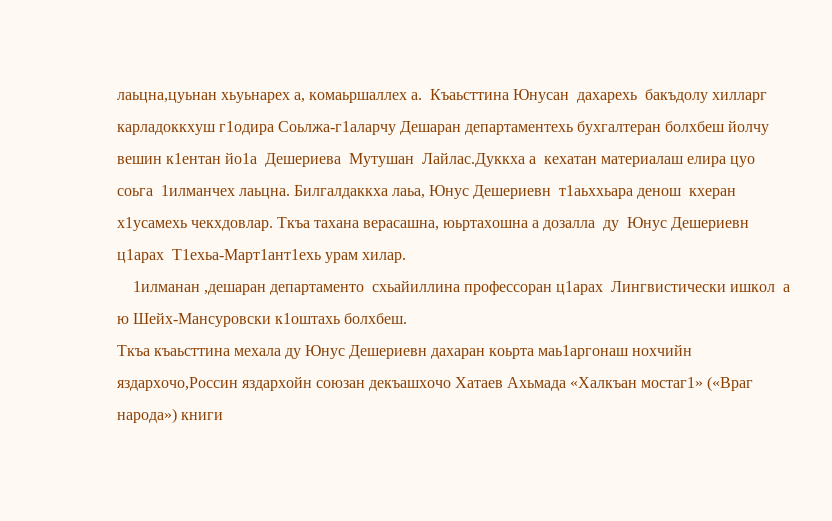лаьцна,цуьнан хьуьнарех а, комаьршаллех а.  Къаьсттина Юнусан  дахарехь  бакъдолу хилларг карладоккхуш г1одира Соьлжа-г1аларчу Дешаран департаментехь бухгалтеран болхбеш йолчу вешин к1ентан йо1а  Дешериева  Мутушан  Лайлас.Дуккха а  кехатан материалаш елира цуо соьга  1илманчех лаьцна. Билгалдаккха лаьа, Юнус Дешериевн  т1аьххьара денош  кхеран  х1усамехь чекхдовлар. Ткъа тахана верасашна, юьртахошна а дозалла  ду  Юнус Дешериевн  ц1арах  Т1ехьа-Март1ант1ехь урам хилар.
    1илманан ,дешаран департаменто  схьайиллина профессоран ц1арах  Лингвистически ишкол  а ю Шейх-Мансуровски к1оштахь болхбеш.
Ткъа къаьсттина мехала ду Юнус Дешериевн дахаран коьрта маь1аргонаш нохчийн яздархочо,Россин яздархойн союзан декъашхочо Хатаев Ахьмада «Халкъан мостаг1» («Враг народа») книги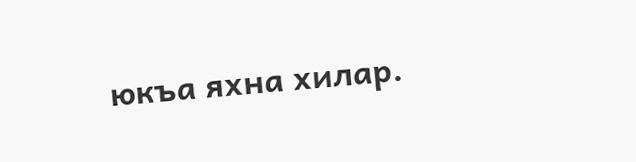юкъа яхна хилар.